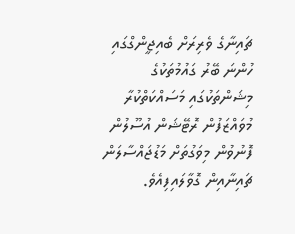ޗައިނާގެ ވެރިރަށް ބެއިޖީންގްގައި ހުންނަ ބޭރު ގައުމުތަކުގެ މިޝަންތަކުގައި މަސައްކަތްކުރާ މުވައްޒަފުން ރޮޓޭޝަން އުސޫލުން ފޮނުވުން މިވަގުތަށް މަޑުޖައްސާލަން ޗައިނާއިން ގޮވާލައިފިއެވެ.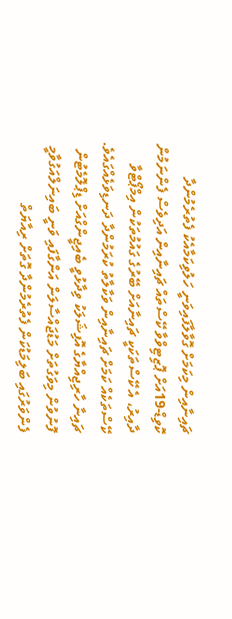ޗައިނާއިން މިކަމަށް ގޮވާލާފައިވަނީ ހަލުވިކަމާއެކު ފެތުރެމުންދާ ކޮވިޑް-19އަށް ޕޮޒިޓިވްވާ ކޭސްތައް ޗައިނާއިން އަދިވެސް ފެންނަމުން ދާއިރު، އެ ކޭސްތަކަކީ ޗައިނާއަށް ބޭރުގެ ގައުމުތަކުން އިމްޕޯޓްވާ ކޭސްތަކެއް ކަމަށް ޗައިނާއިން ވަކާލާތު ކުރަމުންދާ ދަނޑިވަޅެއްގައެވެ.
ޗައިނާ ހާރިޖިއްޔާގެ އޮފިޝަލަކު ވިދާޅުވީ ބެއިޖީންގްއަށް ޑިޕްލޮމެޓުން ފޮނުވުން މިވަގުތަށް މަޑުޖައްސާލަން އަންގާފައި ވަނީ ބައިނަލްއަގުވާމީ ފެންވަރުގައި ބަލިމަޑުކަން ފެތުރެމުންދާ ގޮތަށް ރިއާޔަތް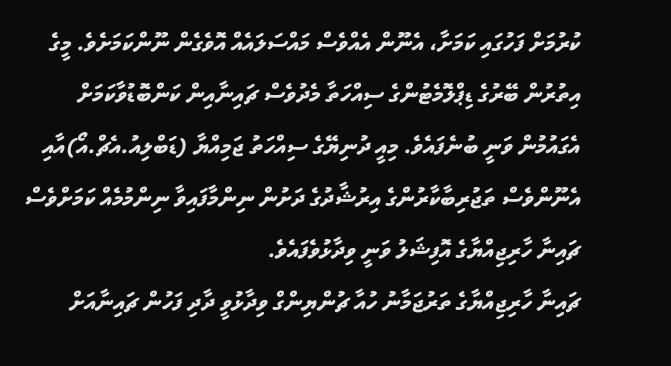ކުރުމަށް ފަހުގައި ކަމަށާ، އެނޫން އެއްވެސް މައްސަލައެއް އޮވެގެން ނޫންކަމަށެވެ. މީގެ އިތުރުން ބޭރުގެ ޑިޕްލޮމެޓުންގެ ސިއްހަތާ މެދުވެސް ޗައިނާއިން ކަންބޮޑުވާކަމަށް އެގައުމުން ވަނީ ބުނެފައެވެ. މިއީ ދުނިޔޭގެ ސިއްހަތު ޖަމިއްޔާ (ޑަބްލިއު.އެޗް.އޯ)އާއި އެނޫންވެސް ތަޖުރިބާކާރުންގެ އިރުޝާދުގެ ދަށުން ނިންމާފައިވާ ނިންމުމެއް ކަމަށްވެސް ޗައިނާ ހާރިޖިއްޔާގެ އޮފިޝަލު ވަނީ ވިދާޅުވެފައެވެ.
ޗައިނާ ހާރިޖިއްޔާގެ ތަރުޖަމާނު ހުއާ ޗުންޔިންގް ވިދާޅުވީ ދާދި ފަހުން ޗައިނާއަށް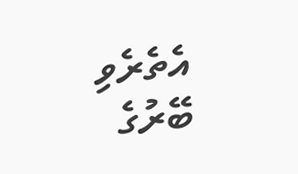އެތެރެވި ބޭރުގެ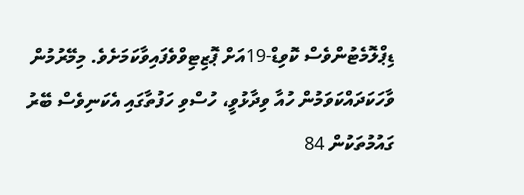ޑިޕްލޮމެޓުންވެސް ކޮވިޑް-19އަށް ޕޮޒިޓިވްވެފައިވާކަމަށެވެ. މިމޭރުމުން ވާހަކަދައްކަވަމުން ހުއާ ވިދާޅުވީ، ހުސްވި ހަފުތާގައި އެކަނިވެސް ބޭރު ގައުމުތަކުން 84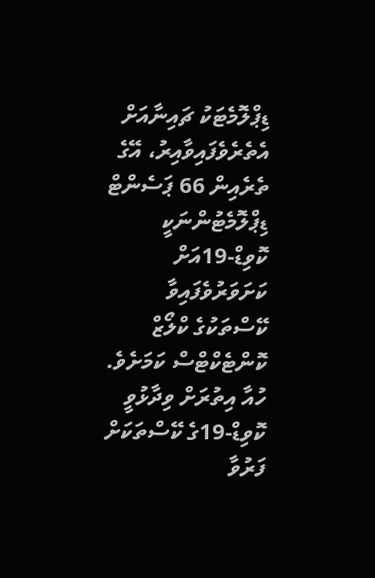ޑިޕްލޮމެޓަކު ޗައިނާއަށް އެތެރެވެފައިވާއިރު، އޭގެ ތެރެއިން 66 ޕަސެންޓް ޑިޕްލޮމެޓުންނަކީ ކޮވިޑް-19އަށް ކަށަވަރުވެފައިވާ ކޭސްތަކުގެ ކްލޯޒް ކޮންޓެކްޓްސް ކަމަށެވެ.
ހުއާ އިތުރަށް ވިދާޅުވީ ކޮވިޑް-19ގެ ކޭސްތަކަށް ފަރުވާ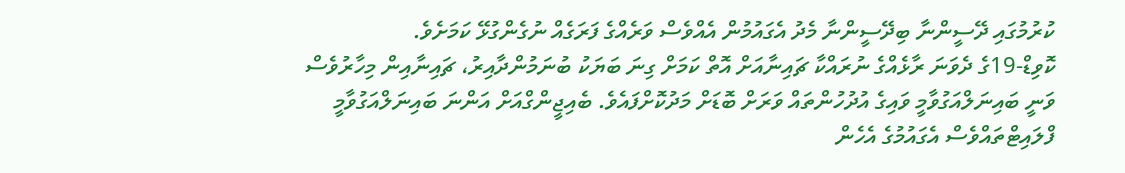ކުރުމުގައި ދޭސީންނާ ބިދޭސީންނާ މެދު އެގައުމުން އެއްވެސް ވަރެއްގެ ފަރަގެއް ނުގެންގުޅޭ ކަމަށެވެ.
ކޮވިޑް-19ގެ ދެވަނަ ރާޅެއްގެ ނުރައްކާ ޗައިނާއަށް އޮތް ކަމަށް ގިނަ ބަޔަކު ބުނަމުންދާއިރު، ޗައިނާއިން މިހާރުވެސް ވަނީ ބައިނަލްއަގުވާމީ ވައިގެ އުދުހުންތައް ވަރަށް ބޮޑަށް މަދުކޮށްފައެވެ. ބެއިޖީންގްއަށް އަންނަ ބައިނަލްއަގުވާމީ ފްލައިޓްތައްވެސް އެގައުމުގެ އެހެން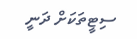ސިޓީތަކަށް ދަނީ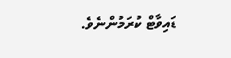ޑައިވާޓް ކުރަމުންނެވެ.